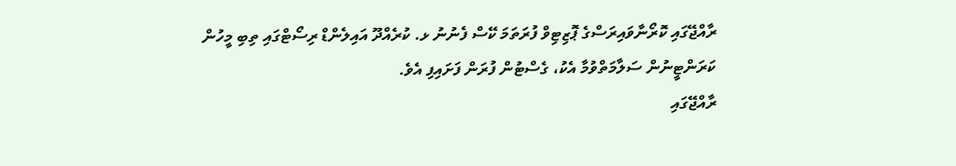ރާއްޖޭގައި ކޮރޯނާވައިރަސްގެ ޕޮޒިޓިވް ފުރަތަމަ ކޭސް ފެނުނު ޅ. ކުރެއްދޫ އައިލެންޑް ރިސޯޓްގައި ތިބި މީހުން ކަރަންޓީނުން ސަލާމަތްވުމާ އެކު، ގެސްޓުން ފުރަން ފަށައިފި އެވެ.
ރާއްޖޭގައި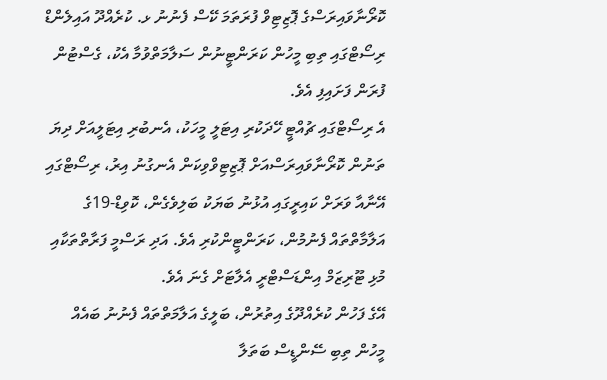ކޮރޯނާވައިރަސްގެ ޕޮޒިޓިވް ފުރަތަމަ ކޭސް ފެނުނު ޅ. ކުރެއްދޫ އައިލެންޑް ރިސޯޓްގައި ތިބި މީހުން ކަރަންޓީނުން ސަލާމަތްވުމާ އެކު، ގެސްޓުން ފުރަން ފަށައިފި އެވެ.
އެ ރިސޯޓްގައި ޗުއްޓީ ހޭދަކުރި އިޓަލީ މީހަކު، އެނބުރި އިޓަލީއަށް ދިޔަ ތަނުން ކޮރޯނާވައިރަސްއަށް ޕޮޒިޓިވްވިކަން އެނގުނު އިރު، ރިސޯޓްގައި އޭނާއާ ވަރަށް ކައިރީގައި އުޅުނު ބަޔަކު ބަލިވެގެން، ކޮވިޑް-19ގެ އަލާމާތްތައް ފެނުމުން، ކަރަންޓީންކުރި އެވެ. އަދި ރަސްމީ ފަރާތްތަކާއި މުޅި ޓޫރިޒަމް އިންޑަސްޓްރީ އެލާޓަށް ގެނަ އެވެ.
އޭގެ ފަހުން ކުރެއްދޫގެ އިތުރުން، ބަލީގެ އަލާމަތްތައް ފެނުނު ބައެއް މީހުން ތިބި ސޭންޑީސް ބަތަލާ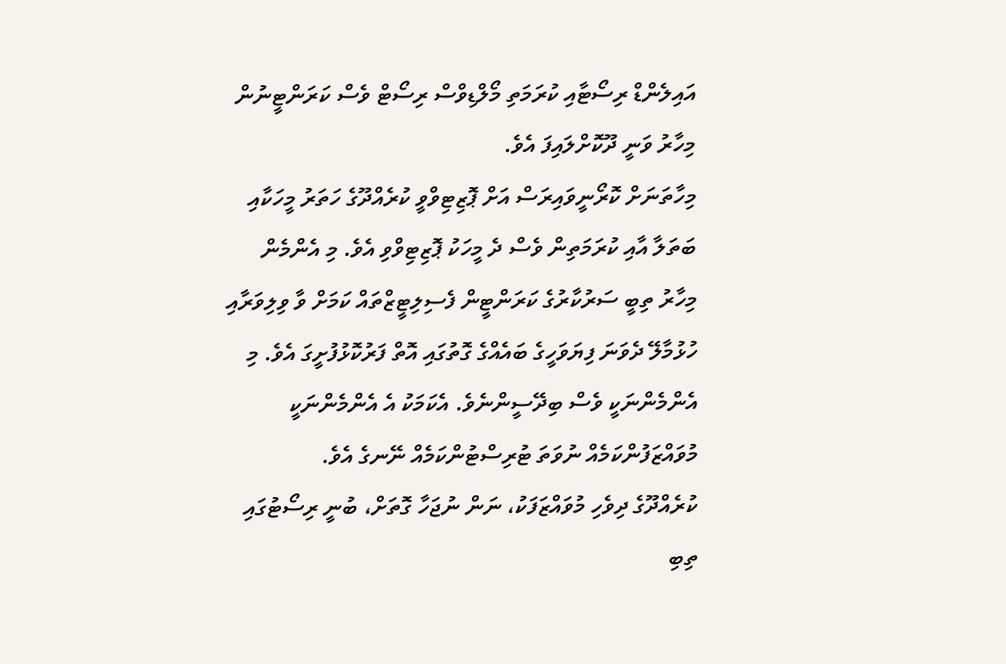އައިލެންޑް ރިސޯޓާއި ކުރަމަތި މޯލްޑިވްސް ރިސޯޓް ވެސް ކަރަންޓީނުން މިހާރު ވަނީ ދޫކޮށްލައިފަ އެވެ.
މިހާތަނަށް ކޮރޯނީވައިރަސް އަށް ޕޮޒިޓިވްވީ ކުރެއްދޫގެ ހަތަރު މީހަކާއި ބަތަލާ އާއި ކުރަމަތިން ވެސް ދެ މީހަކު ޕޮޒިޓިވްވި އެވެ. މި އެންމެން މިހާރު ތިބީ ސަރުކާރުގެ ކަރަންޓީން ފެސިލިޓީޒްތައް ކަމަށް ވާ ވިލިވަރާއި ހުޅުމާލޭ ދެވަނަ ފިޔަވަހީގެ ބައެއްގެ ގޮތުގައި އޮތް ފަރުކޮޅުފުށީގަ އެވެ. މި އެންމެންނަކީ ވެސް ބިދޭސީންނެވެ. އެކަމަކު އެ އެންމެންނަކީ މުވައްޒަފުންކަމެއް ނުވަތަ ޓުރިސްޓުންކަމެއް ނޭނގެ އެވެ.
ކުރެއްދޫގެ ދިވެހި މުވައްޒަފަކު، ނަން ނުޖަހާ ގޮތަށް، ބުނީ ރިސޯޓުގައި ތިބި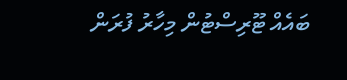ބައެއް ޓޫރިސްޓުން މިހާރު ފުރަން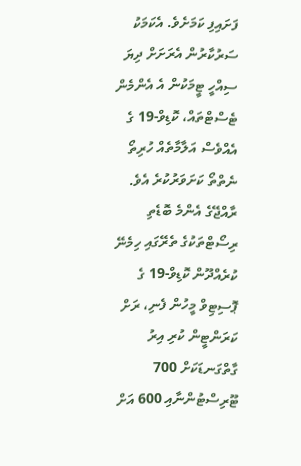ފަށައިފި ކަމަށެވެ. އެކަމަކު ސަރުކާރުން އެރަށަށް ދިޔަ ސިއްހީ ޓީމަކުން އެ އެންމެން ޓެސްޓްތައް، ކޮޑިވް-19 ގެ އެއްވެސް އަލާމާތެއް ހުރިތޯ ނެތްތޯ ކަށަވަރުކުރެ އެވެ.
ރާއްޖޭގެ އެންމެ ބޮޑެތި ރިސޯޓްތަކުގެ ތެރޭގައި ހިމެނޭ ކުރެއްދޫން ކޮޑިވް-19 ގެ ޕޮސިޓިވް މީހުން ފެނި، ރަށް ކަރަންޓީން ކުރި އިރު ގާތްގަނޑަކަށް 700 ޓޫރިސްޓުންނާއި 600 އަށް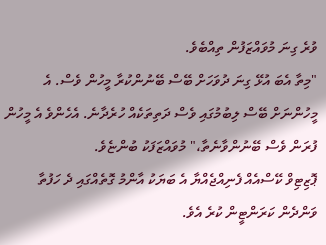ވުރެ ގިނަ މުވައްޒަފުން ތިއްބެވެ.
"މިތާ އެބަ އުޅޭ ގިނަ ދުވަހަށް ބޭސް ބޭނުންކުރާ މީހުން ވެސް. އެ މީހުންނަށް ބޭސް ލިބުމުގައި ވެސް ދަތިތަކެއް ހުރެދާނެ. އެހެންވެ އެ މީހުން ފުރަން ވެސް ބޭނުންވާނެތާ،" މުވައްޒަފަކު ބުންޏެވެ.
ޕޮޒިޓިވް ކޭސްއެއް ފެނިއްޖެއްޔާ އެ ބަޔަކު އާންމު ގޮތެއްގައި ދެ ހަފުތާ ވަންދެން ކަރަންޓީން ކުރެ އެވެ.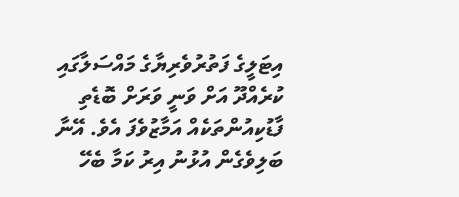އިޓަލީގެ ފަތުރުވެރިޔާގެ މައްސަލާގައި ކުރެއްދޫ އަށް ވަނީ ވަރަށް ބޮޑެތި ފާޑުކިއުންތަކެއް އަމާޒުވެފަ އެވެ. އޭނާ ބަލިވެގެން އުޅުނު އިރު ކަމާ ބެހޭ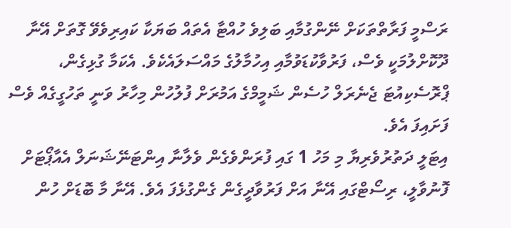ރަސްމީ ފަރާތްތަކަށް ނޭންގުމާއި ބަލިވެ ހުއްޓާ އެތައް ބަޔަކާ ކައިރިވެވޭ ގޮތަށް އޭނާ ދޫކޮށްލުމަކީ ވެސް، ފަރުވާކުޑަވުމާއި އިހުމާލުގެ މައްސަލައެކެވެ. އެކަމާ ގުޅިގެން، ޕްރޮސެކިއުޓަ ޖެނެރަލް ހުސެން ޝަމީމްގެ އަމުރަށް ފުލުހުން މިހާރު ވަނީ ތަހުގީގެއް ވެސް ފަށައިފަ އެވެ.
އިޓަލީ ދަތުރުވެރިޔާ މި މަހު 1 ގައި ފުރަންވެގެން ވެލާނާ އިންޓަނޭޝަނަލް އެއާޕޯޓަށް ފޮނުވާލީ، ރިސޯޓްގައި އޭނާ އަށް ފަރުވާދީގެން ގެންގުޅެފަ އެވެ. އޭނާ މާ ބޮޑަށް ހުން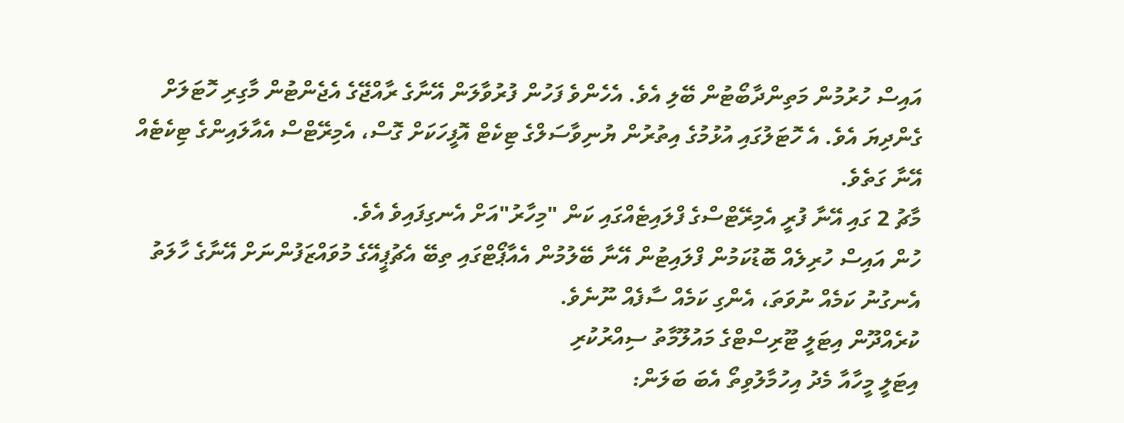އައިސް ހުރުމުން މަތިންދާބޯޓުން ބޭލި އެވެ. އެހެންވެ ފަހުން ފުރުވާލަން އޭނާގެ ރާއްޖޭގެ އެޖެންޓުން މާގިރި ހޮޓަލަށް ގެންދިޔަ އެވެ. އެ ހޮޓަލުގައި އުޅުމުގެ އިތުރުން ޔުނިވާސަލްގެ ޓިކެޓް އޮފީހަކަށް ގޮސް، އެމިރޭޓްސް އެއާލައިންގެ ޓިކެޓެއް އޭނާ ގަތެވެ.
މާޗު 2 ގައި އޭނާ ފުރީ އެމިރޭޓްސްގެ ފްލައިޓެއްގައި ކަން "މިހާރު"އަށް އެނގިފައިވެ އެވެ.
ހުން އައިސް ހުރިލެއް ބޮޑުކަމުން ފްލައިޓުން އޭނާ ބޭލުމުން އެއާޕޯޓްގައި ތިބޭ އެޗުޕީއޭގެ މުވައްޒަފުންނަށް އޭނާގެ ހާލަތު އެނގުނު ކަމެއް ނުވަތަ، އެންގި ކަމެއް ސާފެއް ނޫނެވެ.
ކުރެއްދޫން އިޓަލީ ޓޫރިސްޓްގެ މައުލޫމާތު ސިއްރުކުރި
އިޓަލީ މީހާއާ މެދު އިހުމާލުވިތޯ އެބަ ބަލަން: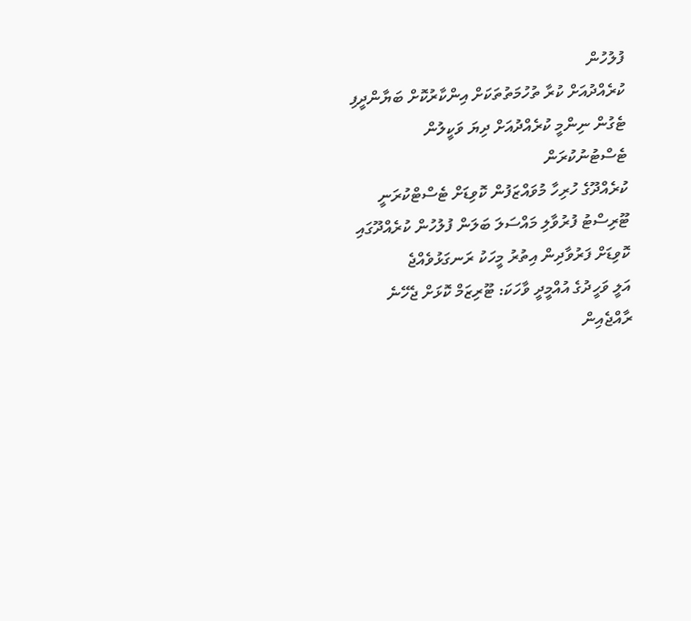ފުލުހުން
ކުރެއްދުއަށް ކުރާ ތުހުމަތުތަކަށް އިންކާރުކޮށް ބަޔާންދީފި
ޓެގުން ނިންމީ ކުރެއްދުއަށް ދިޔަ ވަކީލުން ޓެސްޓުނުކުރަން
ކުރެއްދޫގެ ހުރިހާ މުވައްޒަފުން ކޮވިޑަށް ޓެސްޓްކުރަނީ
ޓޫރިސްޓު ފުރުވާލި މައްސަލަ ބަލަން ފުލުހުން ކުރެއްދޫގައި
ކޮވިޑަށް ފަރުވާދިން އިތުރު މީހަކު ރަނގަޅުވެއްޖެ
އަލީ ވަހީދުގެ އުއްމީދީ ވާހަކަ: ޓޫރިޒަމް ކޮޅަށް ޖެހޭނެ
ރާއްޖެއިން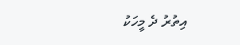އިތުރު ދެ މީހަކު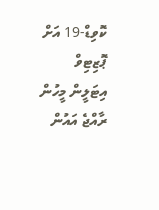ކޮވިޑް-19 އަށް ޕޮޒިޓިވް
އިޓަލީން މީހުން ރާއްޖެ އައުން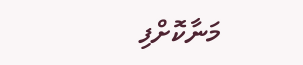މަނާކޮށްފި